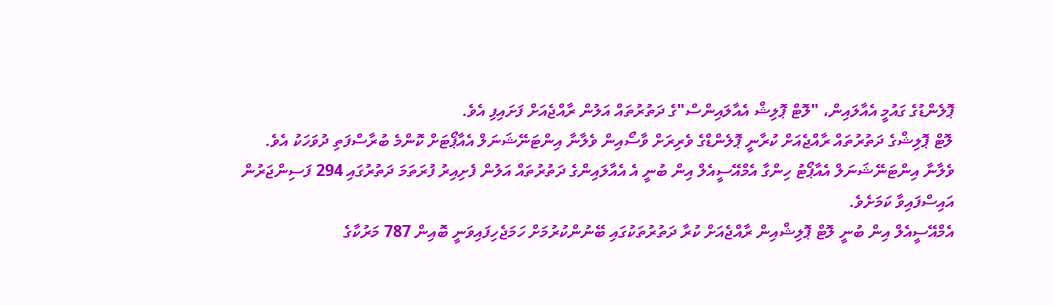ޕޮލެންޑުގެ ގައުމީ އެއާލައިން، "ލޮޓް ޕޮލިޝް އެއާލައިންސް"ގެ ދަތުރުތައް އަލުން ރާއްޖެއަށް ފަށައިފި އެވެ.
ލޮޓް ޕޮލިޝްގެ ދަތުރުތައް ރާއްޖެއަށް ކުރާނީ ޕޮލެންޑްގެ ވެރިރަށް ވާސޯއިން ވެލާނާ އިންޓަނޭޝަނަލް އެއާޕޯޓަށް ކޮންމެ ބުރާސްފަތި ދުވަހަކު އެވެ.
ވެލާނާ އިންޓަނޭޝަނަލް އެއާޕޯޓު ހިންގާ އެމްއޭސީއެލް އިން ބުނީ އެ އެއާލައިންގެ ދަތުރުތައް އަލުން ފެށިއިރު ފުރަތަމަ ދަތުރުގައި 294 ފަސިންޖަރުން އައިސްފައިވާ ކަމަށެވެ.
އެމްއޭސީއެލް އިން ބުނީ ލޮޓް ޕޮލިޝްއިން ރާއްޖެއަށް ކުރާ ދަތުރުތަކުގައި ބޭނުންކުރުމަށް ހަމަޖެހިފައިވަނީ ބޮއިން 787 މަރުކާގެ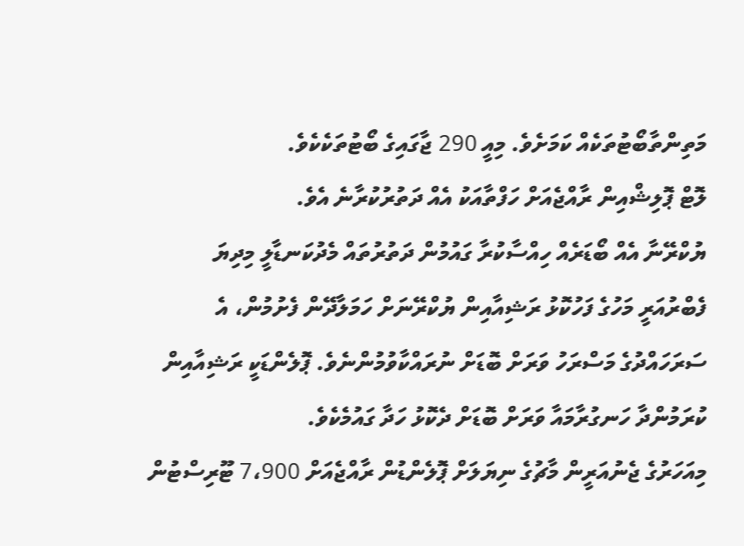މަތިންތާބޯޓުތަކެއް ކަމަށެވެ. މިއީ 290 ޖާގައިގެ ބޯޓުތަކެކެވެ.
ލޮޓް ޕޮލިޝްއިން ރާއްޖެއަށް ހަފްތާއަކު އެއް ދަތުރުކުރާނެ އެވެ.
ޔުކްރޭނާ އެއް ބޯޑަރެއް ހިއްސާކުރާ ގައުމުން ދަތުރުތައް މެދުކަނޑާލީ މިދިޔަ ފެބްރުއަރީ މަހުގެ ފަހުކޮޅު ރަޝިއާއިން ޔުކްރޭނަށް ހަމަލާދޭން ފެށުމުން، އެ ސަރަހައްދުގެ މަސްރަހު ވަރަށް ބޮޑަށް ނުރައްކާވުމުންނެވެ. ޕޮލެންޑަކީ ރަޝިއާއިން ކުރަމުންދާ ހަނގުރާމައާ ވަރަށް ބޮޑަށް ދެކޮޅު ހަދާ ގައުމެކެވެ.
މިއަހަރުގެ ޖެނުއަރީން މާޗުގެ ނިޔަލަށް ޕޮލެންޑުން ރާއްޖެއަށް 7،900 ޓޫރިސްޓުން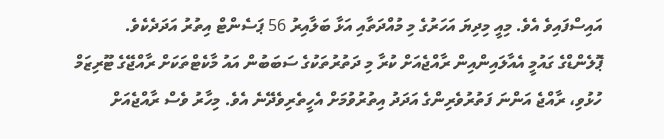އައިސްފައިވެ އެވެ. މިއީ މިދިޔަ އަހަރުގެ މި މުއްދަތާއި އަޅާ ބަލާއިރު 56 ޕަސެންޓް އިތުރު އަދަދެކެވެ.
ޕޮލެންޑްގެ ގައުމީ އެއާލައިންއިން ރާއްޖެއަށް ކުރާ މި ދަތުރުތަކުގެ ސަބަބުން އައު މާކެޓްތަކަށް ރާއްޖޭގެ ޓޫރިޒަމް ހުޅުވި، ރާއްޖެ އަންނަ ފަތުރުވެރިންގެ އަދަދު އިތުރުވުމަށް އެހީތެރިވެދޭނެ އެވެ. މިހާރު ވެސް ރާއްޖެއަށް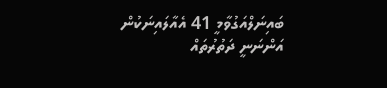ބައިނަލްއަގުވާމީ 41 އެއާލައިނަކުން އަންނަނީ ދަތުރުތައް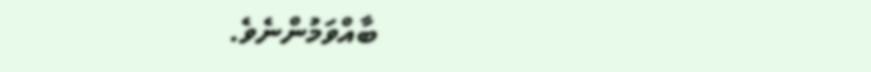ބާއްވަމުންނެވެ.